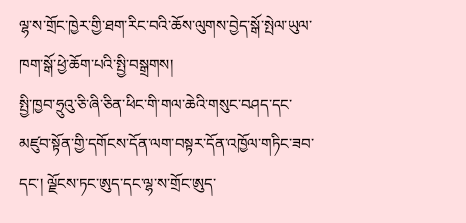ལྷ་ས་གྲོང་ཁྱེར་གྱི་ཐག་རིང་བའི་ཆོས་ལུགས་བྱེད་སྒོ་སྤེལ་ཡུལ་ཁག་སྒོ་ཕྱེ་ཆོག་པའི་སྤྱི་བསྒྲགས།
སྤྱི་ཁྱབ་ཧྲུའུ་ཅི་ཞི་ཅིན་ཕིང་གི་གལ་ཆེའི་གསུང་བཤད་དང་མཛུབ་སྟོན་གྱི་དགོངས་དོན་ལག་བསྟར་དོན་འཁྱོལ་གཏིང་ཟབ་དང་། ལྗོངས་ཏང་ཨུད་དང་ལྷ་ས་གྲོང་ཨུད་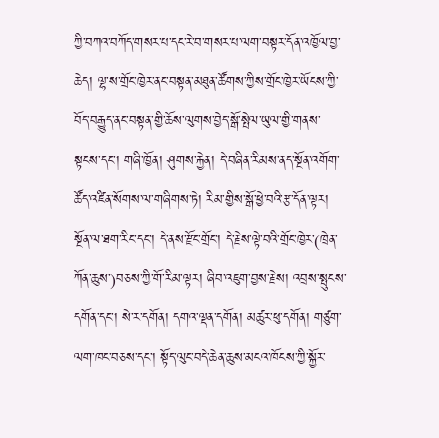ཀྱི་བཀའ་བཀོད་གསར་པ་དང་རེ་བ་གསར་པ་ལག་བསྟར་དོན་འཁྱོལ་བྱ་ཆེད། ལྷ་ས་གྲོང་ཁྱེར་ནང་བསྟན་མཐུན་ཚོགས་ཀྱིས་གྲོང་ཁྱེར་ཡོངས་ཀྱི་བོད་བརྒྱུད་ནང་བསྟན་གྱི་ཆོས་ལུགས་བྱེད་སྒོ་སྤེལ་ཡུལ་གྱི་གནས་སྟངས་དང་། གཞི་ཁྱོན། ཤུགས་རྐྱེན། དེ་བཞིན་རིམས་ནད་སྔོན་འགོག་ཚོད་འཛིན་སོགས་ལ་གཞིགས་ཏེ། རིམ་གྱིས་སྒོ་ཕྱེ་བའི་རྩ་དོན་ལྟར། སྔོན་ལ་ཐག་རིང་དང་། དེ་ནས་རྫོང་གྲོང་། དེ་རྗེས་ལྟེ་བའི་གྲོང་ཁྱེར་(ཁྲེན་ཀོན་ཆུས་)བཅས་ཀྱི་གོ་རིམ་ལྟར། ཞིབ་འཇུག་བྱས་རྗེས། འབྲས་སྤུངས་དགོན་དང་། སེ་ར་དགོན། དགའ་ལྡན་དགོན། མཚུར་ཕུ་དགོན། གཙུག་ལག་ཁང་བཅས་དང་། སྟོད་ལུང་བདེ་ཆེན་ཆུས་མངའ་ཁོངས་ཀྱི་སྐྱོར་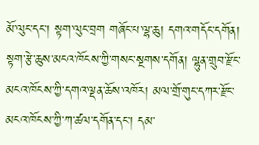མོ་ལུང་དང་། སྟག་ལུང་བྲག གཞོང་པ་ལྷ་ཆུ། དགའ་གདོང་དགོན། སྟག་རྩེ་ཆུས་མངའ་ཁོངས་ཀྱི་གསང་སྔགས་དགོན། ལྷུན་གྲུབ་རྫོང་མངའ་ཁོངས་ཀྱི་དགའ་ལྡན་ཆོས་འཁོར། མལ་གྲོ་གུང་དཀར་རྫོང་མངའ་ཁོངས་ཀྱི་ཀ་ཚལ་དགོན་དང་། དམ་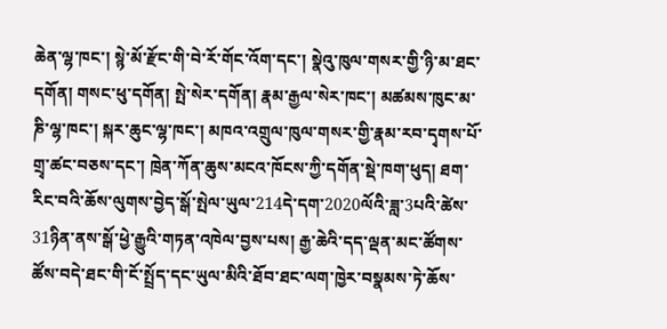ཆེན་ལྷ་ཁང་། སྙེ་མོ་རྫོང་གི་བེ་རོ་གོང་འོག་དང་། སྣེའུ་ཁུལ་གསར་གྱི་ཉི་མ་ཐང་དགོན། གསང་ཕུ་དགོན། སྤེ་སེར་དགོན། རྣམ་རྒྱལ་སེར་ཁང་། མཚམས་ཁུང་མ་ཎི་ལྷ་ཁང་། སྐར་ཆུང་ལྷ་ཁང་། མཁའ་འགྲུལ་ཁུལ་གསར་གྱི་རྣམ་རབ་དྭགས་པོ་གྲྭ་ཚང་བཅས་དང་། ཁྲེན་ཀོན་ཆུས་མངའ་ཁོངས་ཀྱི་དགོན་སྡེ་ཁག་ཕུད། ཐག་རིང་བའི་ཆོས་ལུགས་བྱེད་སྒོ་སྤེལ་ཡུལ་214དེ་དག་2020ལོའི་ཟླ་3པའི་ཚེས་31ཉིན་ནས་སྒོ་ཕྱེ་རྒྱུའི་གཏན་འཁེལ་བྱས་པས། རྒྱ་ཆེའི་དད་ལྡན་མང་ཚོགས་ཚོས་བདེ་ཐང་གི་ངོ་སྤྲོད་དང་ཡུལ་མིའི་ཐོབ་ཐང་ལག་ཁྱེར་བསྣམས་ཏེ་ཆོས་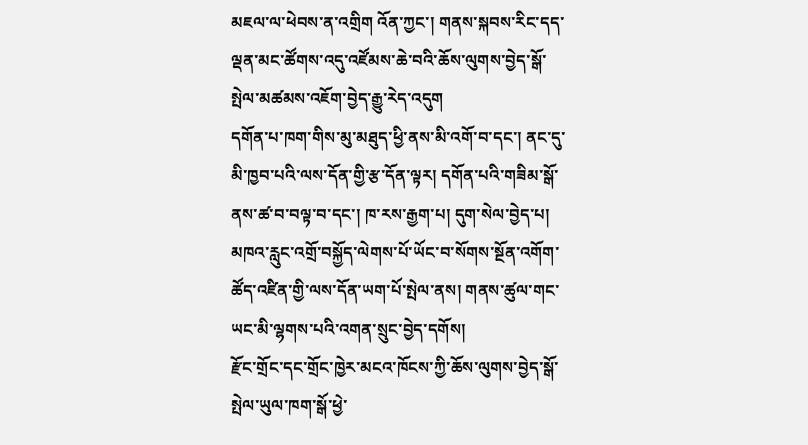མཇལ་ལ་ཕེབས་ན་འགྲིག འོན་ཀྱང་། གནས་སྐབས་རིང་དད་ལྡན་མང་ཚོགས་འདུ་འཛོམས་ཆེ་བའི་ཆོས་ལུགས་བྱེད་སྒོ་སྤེལ་མཚམས་འཇོག་བྱེད་རྒྱུ་རེད་འདུག
དགོན་པ་ཁག་གིས་མུ་མཐུད་ཕྱི་ནས་མི་འགོ་བ་དང་། ནང་དུ་མི་ཁྱབ་པའི་ལས་དོན་གྱི་རྩ་དོན་ལྟར། དགོན་པའི་གཟིམ་སྒོ་ནས་ཚ་བ་བལྟ་བ་དང་། ཁ་རས་རྒྱག་པ། དུག་སེལ་བྱེད་པ། མཁའ་རླུང་འགྲོ་བསྐྱོད་ལེགས་པོ་ཡོང་བ་སོགས་སྔོན་འགོག་ཚོད་འཛིན་གྱི་ལས་དོན་ཡག་པོ་སྤེལ་ནས། གནས་ཚུལ་གང་ཡང་མི་ལྷགས་པའི་འགན་སྲུང་བྱེད་དགོས།
རྫོང་གྲོང་དང་གྲོང་ཁྱེར་མངའ་ཁོངས་ཀྱི་ཆོས་ལུགས་བྱེད་སྒོ་སྤེལ་ཡུལ་ཁག་སྒོ་ཕྱེ་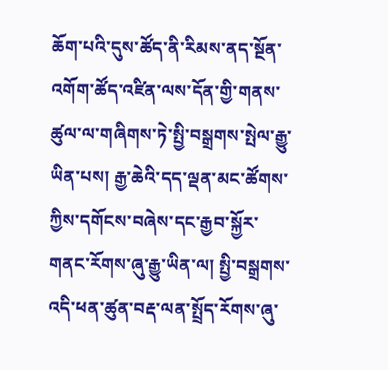ཆོག་པའི་དུས་ཚོད་ནི་རིམས་ནད་སྔོན་འགོག་ཚོད་འཛིན་ལས་དོན་གྱི་གནས་ཚུལ་ལ་གཞིགས་ཏེ་སྤྱི་བསྒྲགས་སྤེལ་རྒྱུ་ཡིན་པས། རྒྱ་ཆེའི་དད་ལྡན་མང་ཚོགས་ཀྱིས་དགོངས་བཞེས་དང་རྒྱབ་སྐྱོར་གནང་རོགས་ཞུ་རྒྱུ་ཡིན་ལ། སྤྱི་བསྒྲགས་འདི་ཕན་ཚུན་བརྡ་ལན་སྤྲོད་རོགས་ཞུ་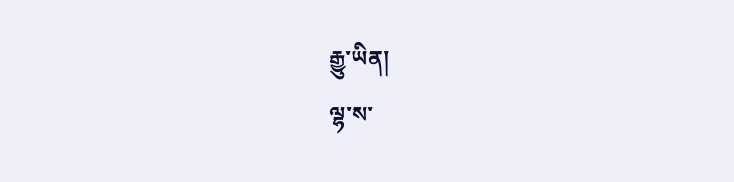རྒྱུ་ཡིན།
ལྷ་ས་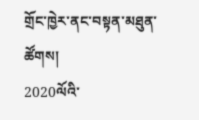གྲོང་ཁྱེར་ནང་བསྟན་མཐུན་ཚོགས།
2020ལོའི་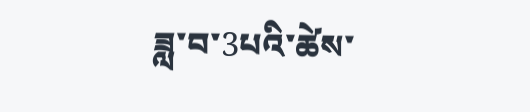ཟླ་བ་3པའི་ཚེས་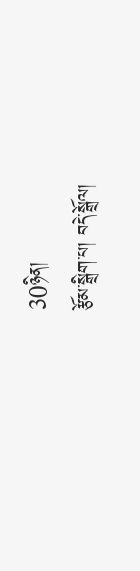30ཉིན།
རྩོམ་སྒྲིག་པ། བདེ་སྒྲོལ།